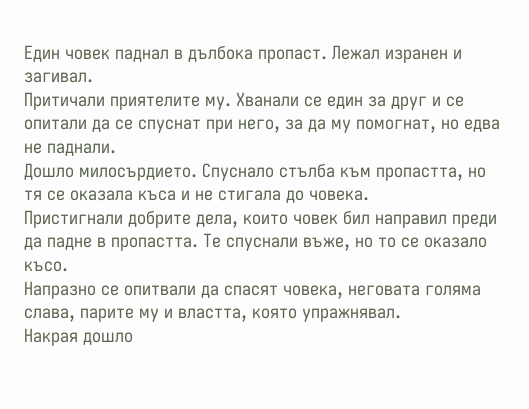Един човек паднал в дълбока пропаст. Лежал изранен и загивал.
Притичали приятелите му. Хванали се един за друг и се опитали да се спуснат при него, за да му помогнат, но едва не паднали.
Дошло милосърдието. Спуснало стълба към пропастта, но тя се оказала къса и не стигала до човека.
Пристигнали добрите дела, които човек бил направил преди да падне в пропастта. Те спуснали въже, но то се оказало късо.
Напразно се опитвали да спасят човека, неговата голяма слава, парите му и властта, която упражнявал.
Накрая дошло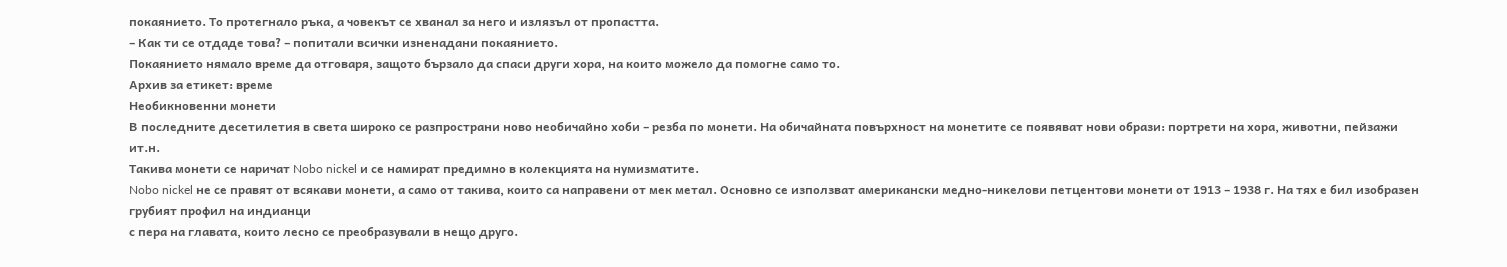покаянието. То протегнало ръка, а човекът се хванал за него и излязъл от пропастта.
– Как ти се отдаде това? – попитали всички изненадани покаянието.
Покаянието нямало време да отговаря, защото бързало да спаси други хора, на които можело да помогне само то.
Архив за етикет: време
Необикновенни монети
В последните десетилетия в света широко се разпространи ново необичайно хоби – резба по монети. На обичайната повърхност на монетите се появяват нови образи: портрети на хора, животни, пейзажи ит.н.
Такива монети се наричат Nobo nickel и се намират предимно в колекцията на нумизматите.
Nobo nickel не се правят от всякави монети, а само от такива, които са направени от мек метал. Основно се използват американски медно-никелови петцентови монети от 1913 – 1938 г. На тях е бил изобразен грубият профил на индианци
с пера на главата, които лесно се преобразували в нещо друго.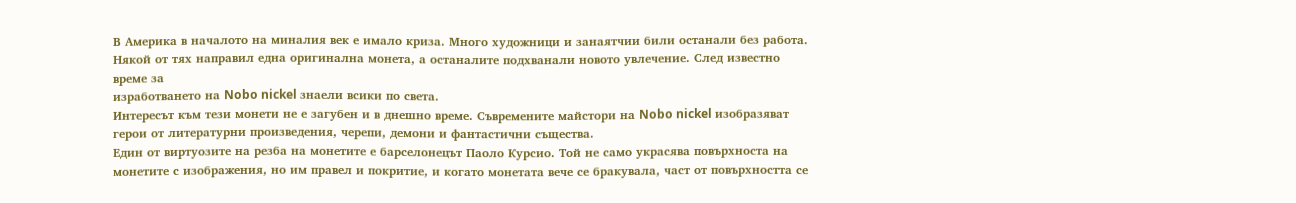В Америка в началото на миналия век е имало криза. Много художници и занаятчии били останали без работа. Някой от тях направил една оригинална монета, а останалите подхванали новото увлечение. След известно време за
изработването на Nobo nickel знаели всики по света.
Интересът към тези монети не е загубен и в днешно време. Съвремените майстори на Nobo nickel изобразяват герои от литературни произведения, черепи, демони и фантастични същества.
Един от виртуозите на резба на монетите е барселонецът Паоло Курсио. Той не само украсява повърхноста на монетите с изображения, но им правел и покритие, и когато монетата вече се бракувала, част от повърхността се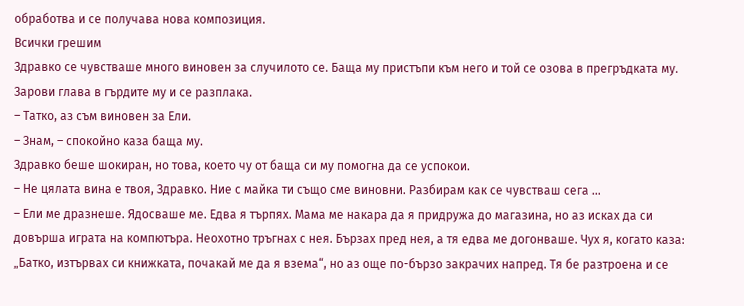обработва и се получава нова композиция.
Всички грешим
Здравко се чувстваше много виновен за случилото се. Баща му пристъпи към него и той се озова в прегръдката му. Зарови глава в гърдите му и се разплака.
– Татко, аз съм виновен за Ели.
– Знам, – спокойно каза баща му.
Здравко беше шокиран, но това, което чу от баща си му помогна да се успокои.
– Не цялата вина е твоя, Здравко. Ние с майка ти също сме виновни. Разбирам как се чувстваш сега …
– Ели ме дразнеше. Ядосваше ме. Едва я търпях. Мама ме накара да я придружа до магазина, но аз исках да си довърша играта на компютъра. Неохотно тръгнах с нея. Бързах пред нея, а тя едва ме догонваше. Чух я, когато каза: „Батко, изтървах си книжката, почакай ме да я взема“, но аз още по-бързо закрачих напред. Тя бе разтроена и се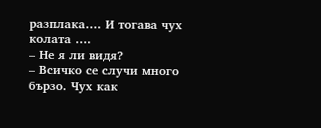разплака…. И тогава чух колата ….
– Не я ли видя?
– Всичко се случи много бързо. Чух как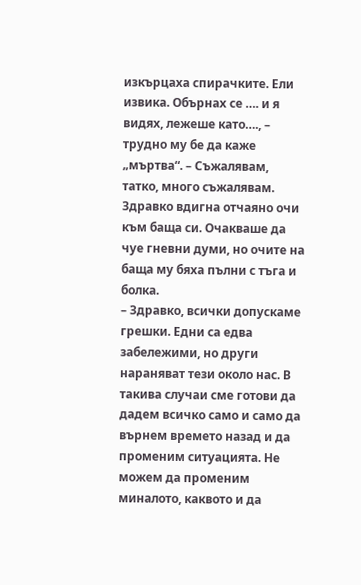изкърцаха спирачките. Ели извика. Обърнах се …. и я видях, лежеше като…., – трудно му бе да каже „мъртва“. – Съжалявам, татко, много съжалявам.
Здравко вдигна отчаяно очи към баща си. Очакваше да чуе гневни думи, но очите на баща му бяха пълни с тъга и болка.
– Здравко, всички допускаме грешки. Едни са едва забележими, но други нараняват тези около нас. В такива случаи сме готови да дадем всичко само и само да върнем времето назад и да променим ситуацията. Не можем да променим миналото, каквото и да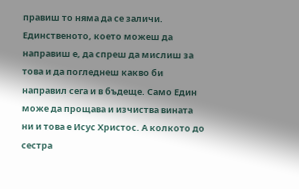правиш то няма да се заличи. Единственото, което можеш да направиш е, да спреш да мислиш за това и да погледнеш какво би направил сега и в бъдеще. Само Един може да прощава и изчиства вината ни и това е Исус Христос. А колкото до сестра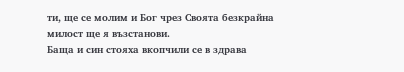ти, ще се молим и Бог чрез Своята безкрайна милост ще я възстанови.
Баща и син стояха вкопчили се в здрава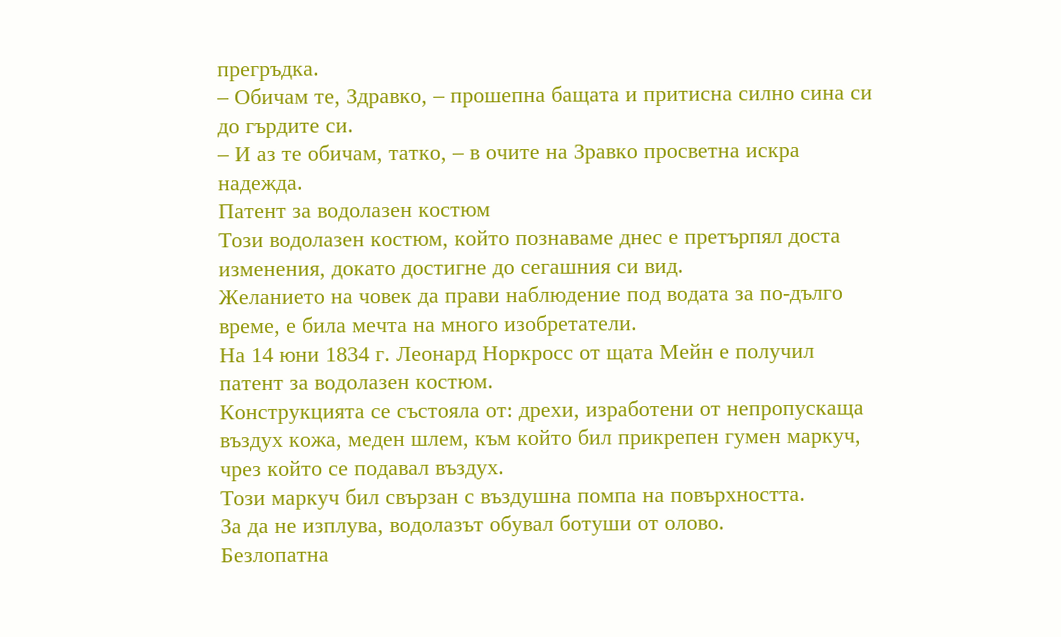прегръдка.
– Обичам те, Здравко, – прошепна бащата и притисна силно сина си до гърдите си.
– И аз те обичам, татко, – в очите на Зравко просветна искра надежда.
Патент за водолазен костюм
Този водолазен костюм, който познаваме днес е претърпял доста изменения, докато достигне до сегашния си вид.
Желанието на човек да прави наблюдение под водата за по-дълго време, е била мечта на много изобретатели.
На 14 юни 1834 г. Леонард Норкросс от щата Мейн е получил патент за водолазен костюм.
Конструкцията се състояла от: дрехи, изработени от непропускаща въздух кожа, меден шлем, към който бил прикрепен гумен маркуч, чрез който се подавал въздух.
Този маркуч бил свързан с въздушна помпа на повърхността.
За да не изплува, водолазът обувал ботуши от олово.
Безлопатна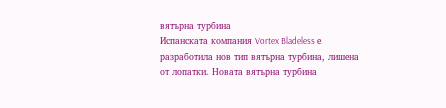вятърна турбина
Испанската компания Vortex Bladeless е разработила нов тип вятърна турбина, лишена от лопатки. Новата вятърна турбина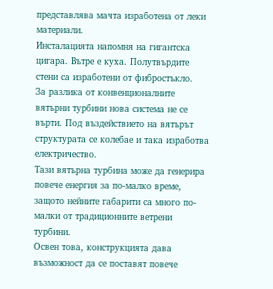представлява мачта изработена от леки материали.
Инсталацията напомня на гигантска цигара. Вътре е куха. Полутвърдите стени са изработени от фибростъкло.
За разлика от конвенционалните вятърни турбини нова система не се върти. Под въздействието на вятърът структурата се колебае и така изработва електричество.
Тази вятърна турбина може да генерира повече енергия за по-малко време, защото нейните габарити са много по-малки от традиционните ветрени турбини.
Освен това, конструкцията дава възможност да се поставят повече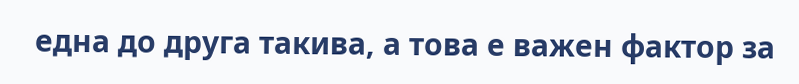една до друга такива, а това е важен фактор за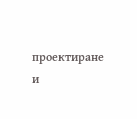проектиране и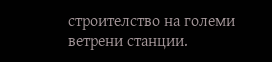строителство на големи ветрени станции.